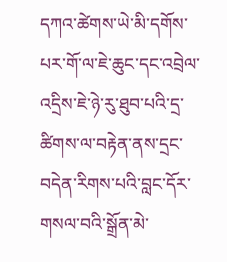དཀའ་ཚེགས་ཡེ་མི་དགོས་པར་གོ་ལ་ཇེ་ཆུང་དང་འབྲེལ་འདྲིས་ཇེ་ཉེ་རུ་ཐུབ་པའི་དྲ་ཚིགས་ལ་བརྟེན་ནས་དྲང་བདེན་རིགས་པའི་བླང་དོར་གསལ་བའི་སྒྲོན་མེ་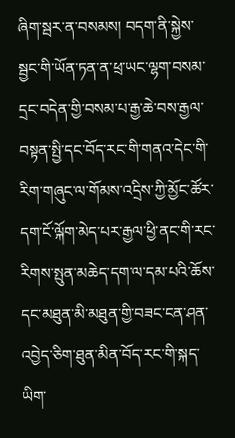ཞིག་སྦར་ན་བསམས། བདག་ནི་སྐྱེས་སྦྱང་གི་ཡོན་ཏན་ན་ཕྲ་ཡང་ལྷག་བསམ་དྲང་བདེན་གྱི་བསམ་པ་རྒྱ་ཆེ་བས་རྒྱལ་བསྟན་སྤྱི་དང་བོད་རང་གི་གནའ་དེང་གི་རིག་གཞུང་ལ་གོམས་འདྲིས་ཀྱི་མྱོང་ཚོར་དག་ངོ་ལྐོག་མེད་པར་རྒྱལ་ཕྱི་ནང་གི་རང་རིགས་སྤུན་མཆེད་དག་ལ་དམ་པའི་ཆོས་དང་མཐུན་མི་མཐུན་གྱི་བཟང་ངན་ཤན་འབྱེད་ཅིག་ཐུན་མིན་བོད་རང་གི་སྐད་ཡིག་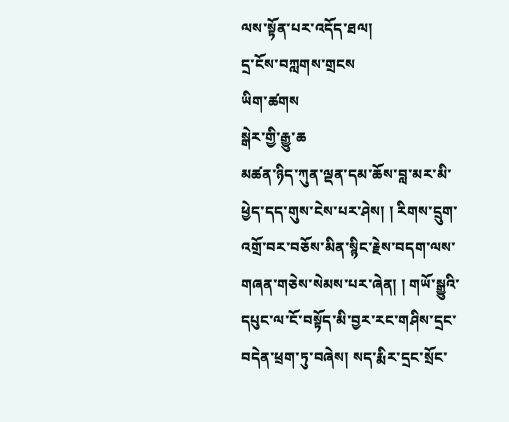ལས་སྟོན་པར་འདོད་ཐལ།
དྲ་ངོས་བཀླགས་གྲངས
ཡིག་ཚགས
སྒེར་གྱི་རྒྱུ་ཆ
མཚན་ཉིད་ཀུན་ལྡན་དམ་ཆོས་བླ་མར་མི་ཕྱེད་དད་གུས་ངེས་པར་ཤེས། ། རིགས་དྲུག་འགྲོ་བར་བཅོས་མིན་སྙིང་རྗེས་བདག་ལས་གཞན་གཅེས་སེམས་པར་ཞེན། ། གཡོ་སྒྱུའི་དཔུང་ལ་ངོ་བསྟོད་མི་བྱར་རང་གཤིས་དྲང་བདེན་ཕྲག་ཏུ་བཞེས། སད་རྨིར་དྲང་སྲོང་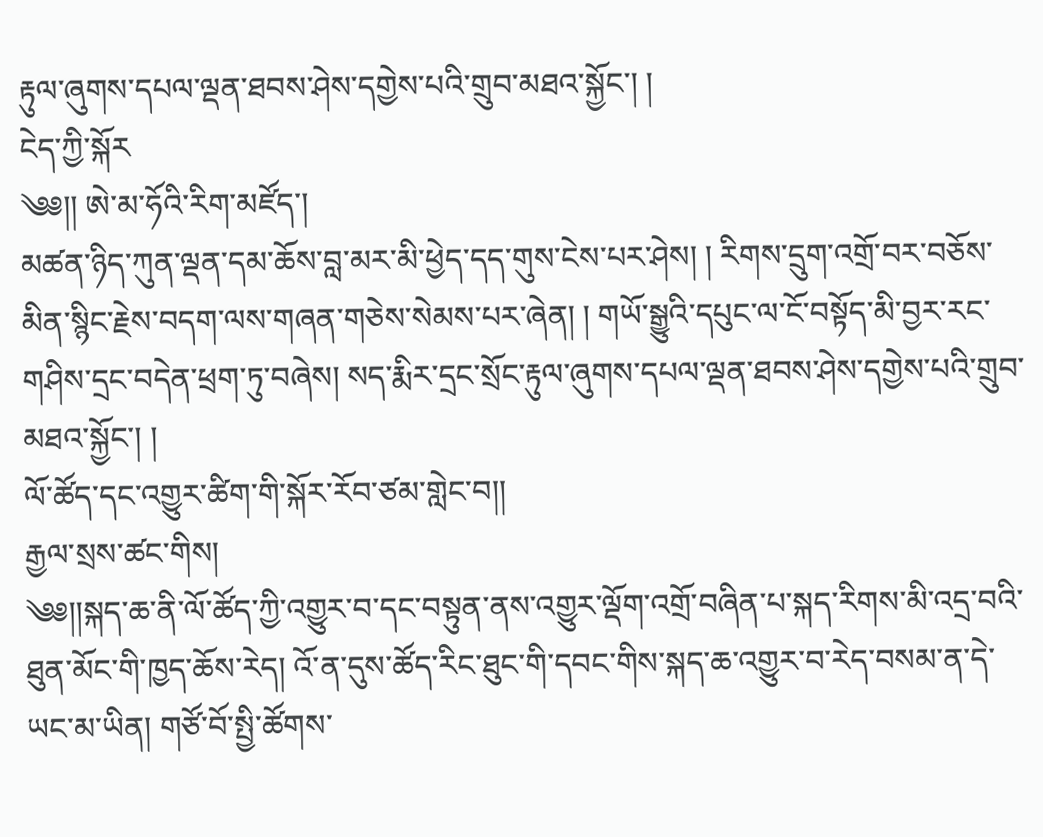རྟུལ་ཞུགས་དཔལ་ལྡན་ཐབས་ཤེས་དགྱེས་པའི་གྲུབ་མཐའ་སྐྱོང་། །
ངེད་ཀྱི་སྐོར
༄༅།། ཨེ་མ་ཧོའི་རིག་མཛོད་།
མཚན་ཉིད་ཀུན་ལྡན་དམ་ཆོས་བླ་མར་མི་ཕྱེད་དད་གུས་ངེས་པར་ཤེས། ། རིགས་དྲུག་འགྲོ་བར་བཅོས་མིན་སྙིང་རྗེས་བདག་ལས་གཞན་གཅེས་སེམས་པར་ཞེན། ། གཡོ་སྒྱུའི་དཔུང་ལ་ངོ་བསྟོད་མི་བྱར་རང་གཤིས་དྲང་བདེན་ཕྲག་ཏུ་བཞེས། སད་རྨིར་དྲང་སྲོང་རྟུལ་ཞུགས་དཔལ་ལྡན་ཐབས་ཤེས་དགྱེས་པའི་གྲུབ་མཐའ་སྐྱོང་། །
ལོ་ཚོད་དང་འགྱུར་ཚིག་གི་སྐོར་རོབ་ཙམ་གླེང་བ།།
རྒྱལ་སྲས་ཚང་གིས།
༄༅།།སྐད་ཆ་ནི་ལོ་ཚོད་ཀྱི་འགྱུར་བ་དང་བསྟུན་ནས་འགྱུར་ལྡོག་འགྲོ་བཞིན་པ་སྐད་རིགས་མི་འདྲ་བའི་ཐུན་མོང་གི་ཁྱད་ཆོས་རེད། འོ་ན་དུས་ཚོད་རིང་ཐུང་གི་དབང་གིས་སྐད་ཆ་འགྱུར་བ་རེད་བསམ་ན་དེ་ཡང་མ་ཡིན། གཙོ་བོ་སྤྱི་ཚོགས་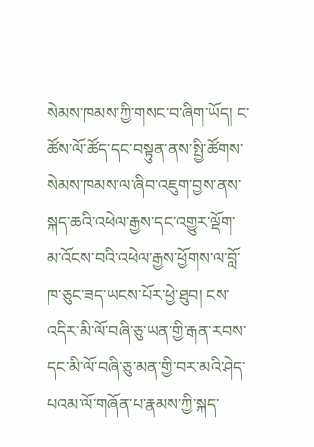སེམས་ཁམས་ཀྱི་གསང་བ་ཞིག་ཡོད། ང་ཚོས་ལོ་ཚོད་དང་བསྟུན་ནས་སྤྱི་ཚོགས་སེམས་ཁམས་ལ་ཞིབ་འཇུག་བྱས་ནས་སྐད་ཆའི་འཕེལ་རྒྱས་དང་འགྱུར་ལྡོག་མ་འོངས་བའི་འཕེལ་རྒྱས་ཕྱོགས་ལ་བློ་ཁ་ཅུང་ཟད་ཡངས་པོར་ཕྱེ་ཐུབ། ངས་འདིར་མི་ལོ་བཞི་ཅུ་ཡན་གྱི་རྒན་རབས་དང་མི་ལོ་བཞི་ཅུ་མན་གྱི་བར་མའི་ཤེད་པའམ་ལོ་གཞོན་པ་རྣམས་ཀྱི་སྐད་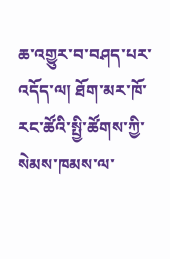ཆ་འགྱུར་བ་བཤད་པར་འདོད་ལ། ཐོག་མར་ཁོ་རང་ཚོའི་སྤྱི་ཚོགས་ཀྱི་སེམས་ཁམས་ལ་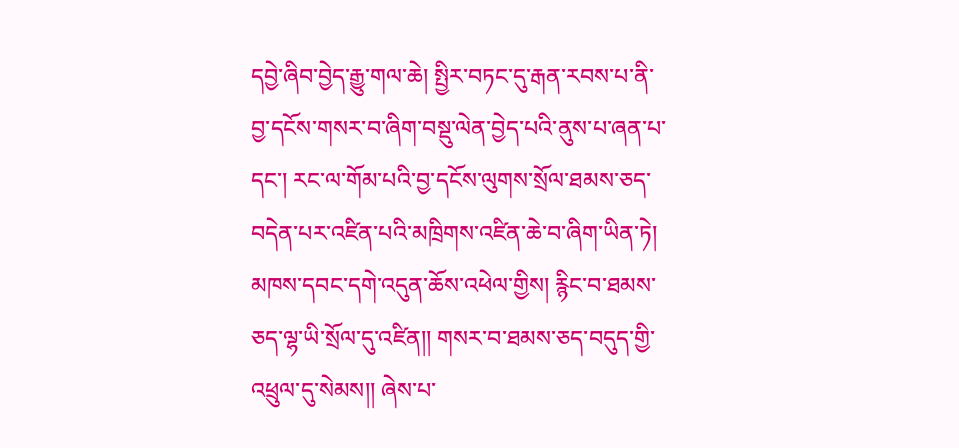དབྱེ་ཞིབ་བྱེད་རྒྱུ་གལ་ཆེ། སྤྱིར་བཏང་དུ་རྒན་རབས་པ་ནི་བྱ་དངོས་གསར་བ་ཞིག་བསྡུ་ལེན་བྱེད་པའི་ནུས་པ་ཞན་པ་དང་། རང་ལ་གོམ་པའི་བྱ་དངོས་ལུགས་སྲོལ་ཐམས་ཅད་བདེན་པར་འཛིན་པའི་མཁྲིགས་འཛིན་ཆེ་བ་ཞིག་ཡིན་ཏེ། མཁས་དབང་དགེ་འདུན་ཆོས་འཕེལ་གྱིས། རྙིང་བ་ཐམས་ཅད་ལྷ་ཡི་སྲོལ་དུ་འཛིན།། གསར་བ་ཐམས་ཅད་བདུད་གྱི་འཕྲུལ་དུ་སེམས།། ཞེས་པ་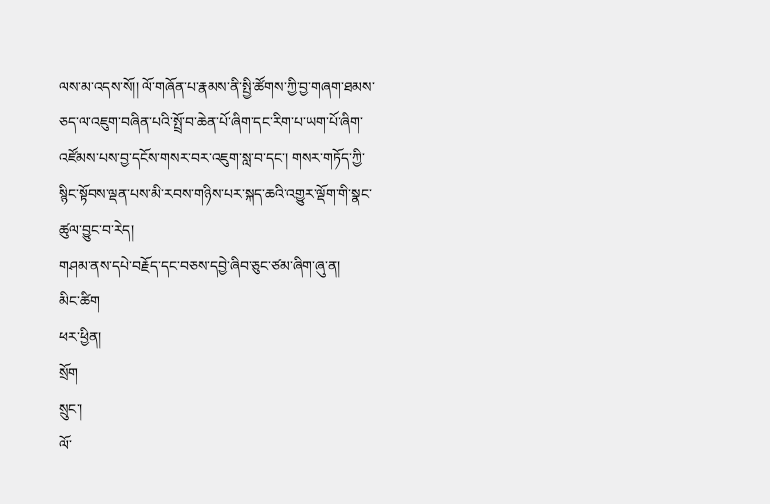ལས་མ་འདས་སོ།། ལོ་གཞོན་པ་རྣམས་ནི་སྤྱི་ཚོགས་ཀྱི་བྱ་གཞག་ཐམས་ཅད་ལ་འཇུག་བཞིན་པའི་སྤྲོ་བ་ཆེན་པོ་ཞིག་དང་རིག་པ་ཡག་པོ་ཞིག་འཛོམས་པས་བྱ་དངོས་གསར་བར་འཇུག་སླ་བ་དང་། གསར་གཏོད་ཀྱི་སྙིང་སྟོབས་ལྡན་པས་མི་རབས་གཉིས་པར་སྐད་ཆའི་འགྱུར་ལྡོག་གི་སྣང་ཚུལ་བྱུང་བ་རེད།
གཤམ་ནས་དཔེ་བརྗོད་དང་བཅས་དབྱེ་ཞིབ་ཅུང་ཙམ་ཞིག་ཞུ་ན།
མིང་ཚིག
ཕར་ཕྱིན།
སྲོག
སྲུང་།
ལོ་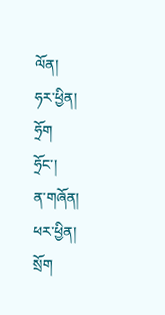ལོན།
ཧར་ཕྱིན།
ཧྲོག
ཧྲོང་།
ན་གཞོན།
ཕར་ཕྱིན།
སྲོག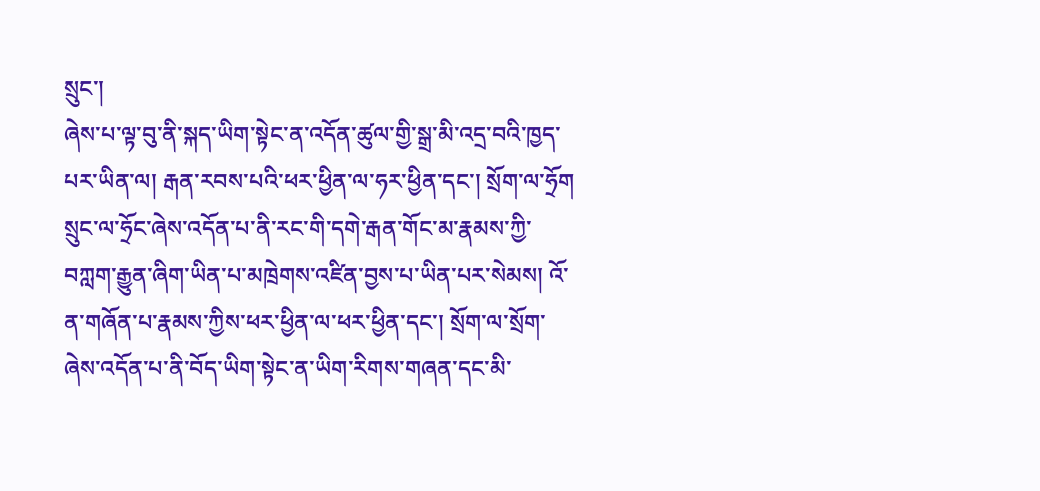སྲུང་།
ཞེས་པ་ལྟ་བུ་ནི་སྐད་ཡིག་སྟེང་ན་འདོན་ཚུལ་གྱི་སྒྲ་མི་འདྲ་བའི་ཁྱད་པར་ཡིན་ལ། རྒན་རབས་པའི་ཕར་ཕྱིན་ལ་ཧར་ཕྱིན་དང་། སྲོག་ལ་ཧྲོག སྲུང་ལ་ཧྲོང་ཞེས་འདོན་པ་ནི་རང་གི་དགེ་རྒན་གོང་མ་རྣམས་ཀྱི་བཀླག་རྒྱུན་ཞིག་ཡིན་པ་མཁྲེགས་འཛིན་བྱས་པ་ཡིན་པར་སེམས། འོ་ན་གཞོན་པ་རྣམས་ཀྱིས་ཕར་ཕྱིན་ལ་ཕར་ཕྱིན་དང་། སྲོག་ལ་སྲོག་ཞེས་འདོན་པ་ནི་བོད་ཡིག་སྟེང་ན་ཡིག་རིགས་གཞན་དང་མི་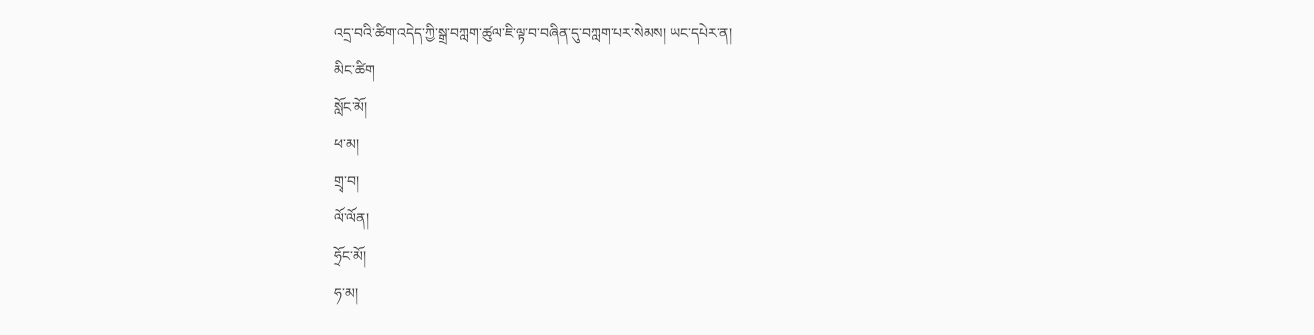འདྲ་བའི་ཚིག་འདེད་ཀྱི་སྒྲ་བཀླག་ཚུལ་ཇི་ལྟ་བ་བཞིན་དུ་བཀླག་པར་སེམས། ཡང་དཔེར་ན།
མིང་ཚིག
སློང་མོ།
ཕ་མ།
གྲྭ་བ།
ལོ་ལོན།
ཧྲོང་མོ།
ཧ་མ།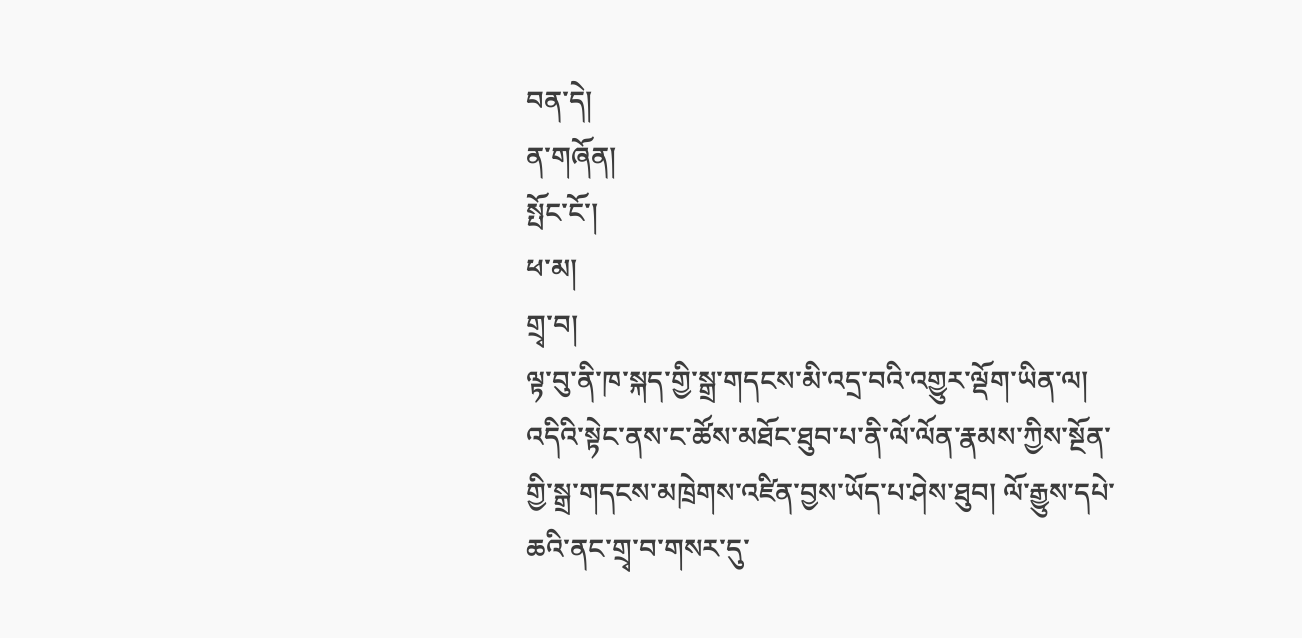བན་དེ།
ན་གཞོན།
སྤོང་ངོ་།
ཕ་མ།
གྲྭ་བ།
ལྟ་བུ་ནི་ཁ་སྐད་གྱི་སྒྲ་གདངས་མི་འདྲ་བའི་འགྱུར་ལྡོག་ཡིན་ལ། འདིའི་སྟེང་ནས་ང་ཚོས་མཐོང་ཐུབ་པ་ནི་ལོ་ལོན་རྣམས་ཀྱིས་སྔོན་གྱི་སྒྲ་གདངས་མཁྲེགས་འཛིན་བྱས་ཡོད་པ་ཤེས་ཐུབ། ལོ་རྒྱུས་དཔེ་ཆའི་ནང་གྲྭ་བ་གསར་དུ་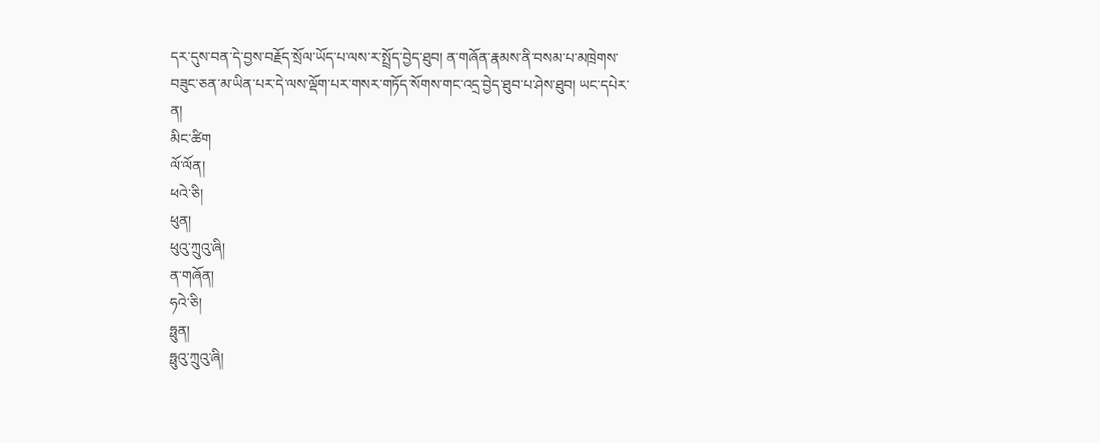དར་དུས་བན་དེ་བྱས་བརྗོད་སྲོལ་ཡོད་པ་ལས་ར་སྤྲོད་བྱེད་ཐུབ། ན་གཞོན་རྣམས་ནི་བསམ་པ་མཁྲེགས་བཟུང་ཅན་མ་ཡིན་པར་དེ་ལས་ལྡོག་པར་གསར་གཏོད་སོགས་གང་འདྲ་བྱེད་ཐུབ་པ་ཤེས་ཐུབ། ཡང་དཔེར་ན།
མིང་ཚིག
ལོ་ལོན།
ཕའེ་ཅི།
ཕུན།
ཕུའུ་ཀྲུའུ་ཞི།
ན་གཞོན།
ཧའེ་ཅི།
ཧྥུན།
ཧྥུའུ་ཀྲུའུ་ཞི།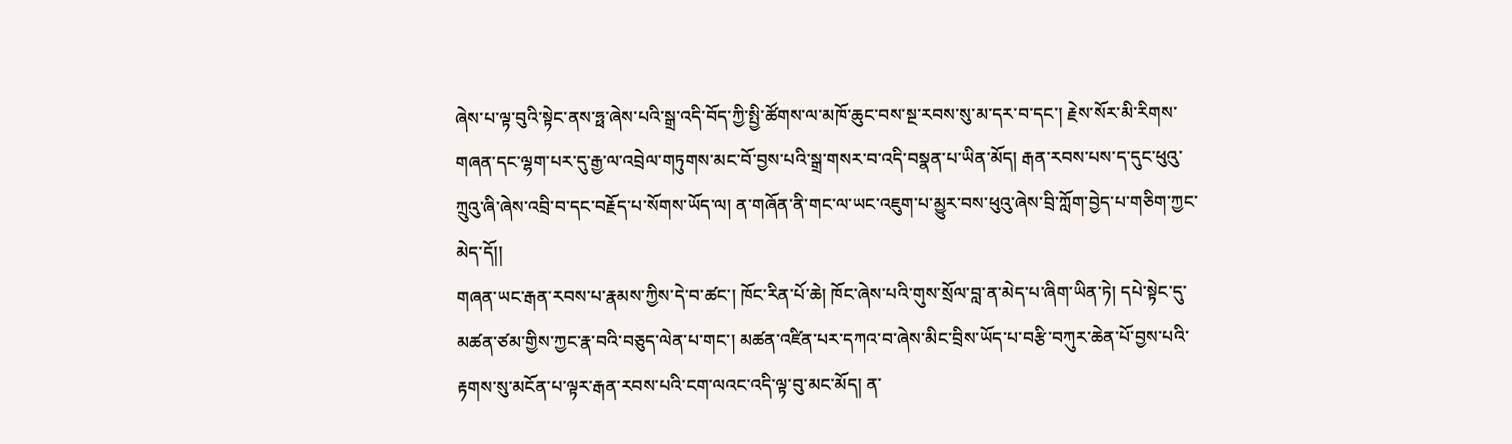ཞེས་པ་ལྟ་བུའི་སྟེང་ནས་ཧྥ་ཞེས་པའི་སྒྲ་འདི་བོད་ཀྱི་སྤྱི་ཚོགས་ལ་མཁོ་ཆུང་བས་སྔ་རབས་སུ་མ་དར་བ་དང་། རྗེས་སོར་མི་རིགས་གཞན་དང་ལྷག་པར་དུ་རྒྱ་ལ་འབྲེལ་གཏུགས་མང་བོ་བྱས་པའི་སྒྲ་གསར་བ་འདི་བསྣན་པ་ཡིན་མོད། རྒན་རབས་པས་ད་དུང་ཕུའུ་ཀྲུའུ་ཞི་ཞེས་འབྲི་བ་དང་བརྗོད་པ་སོགས་ཡོད་ལ། ན་གཞོན་ནི་གང་ལ་ཡང་འཇུག་པ་མྱུར་བས་ཕུའུ་ཞེས་བྲི་ཀློག་བྱེད་པ་གཅིག་ཀྱང་མེད་དོ།།
གཞན་ཡང་རྒན་རབས་པ་རྣམས་ཀྱིས་དེ་བ་ཚང་། ཁོང་རིན་པོ་ཆེ། ཁོང་ཞེས་པའི་གུས་སྲོལ་བླ་ན་མེད་པ་ཞིག་ཡིན་ཏེ། དཔེ་སྟེང་དུ་མཚན་ཙམ་གྱིས་ཀྱང་རྣ་བའི་བཅུད་ལེན་པ་གང་། མཚན་འཛིན་པར་དཀའ་བ་ཞེས་མིང་བྲིས་ཡོད་པ་བརྩི་བཀུར་ཆེན་པོ་བྱས་པའི་རྟགས་སུ་མངོན་པ་ལྟར་རྒན་རབས་པའི་ངག་ལའང་འདི་ལྟ་བུ་མང་མོད། ན་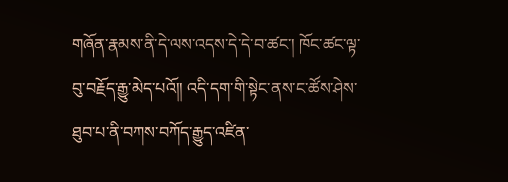གཞོན་རྣམས་ནི་དེ་ལས་འདས་དེ་དེ་བ་ཚང་། ཁོང་ཚང་ལྟ་བུ་བརྗོད་རྒྱུ་མེད་པའོ།། འདི་དག་གི་སྟེང་ནས་ང་ཚོས་ཤེས་ཐུབ་པ་ནི་བཀས་བཀོད་རྒྱུད་འཛིན་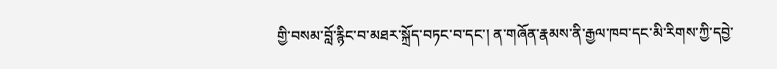གྱི་བསམ་བློ་རྙིང་བ་མཐར་སྐྲོད་བཏང་བ་དང་། ན་གཞོན་རྣམས་ནི་རྒྱལ་ཁབ་དང་མི་རིགས་ཀྱི་དབྱེ་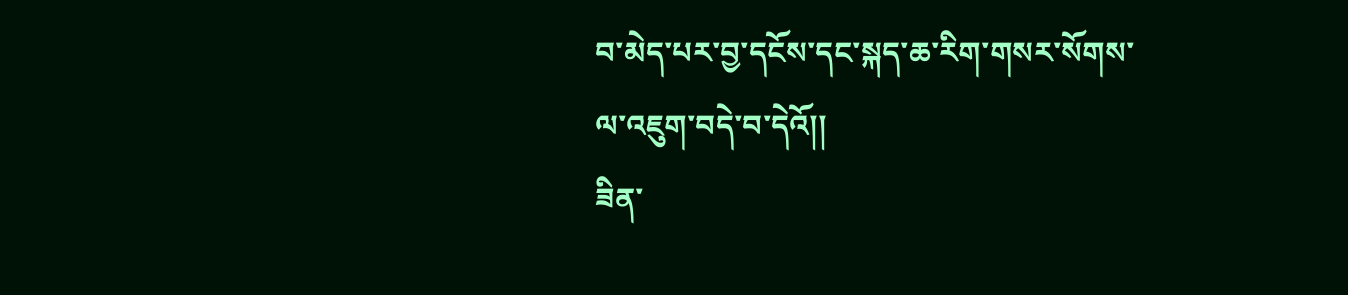བ་མེད་པར་བྱ་དངོས་དང་སྐད་ཆ་རིག་གསར་སོགས་ལ་འཇུག་བདེ་བ་དེའོ།།
ཟིན་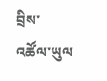བྲིས་འཚོལ་ཡུལ